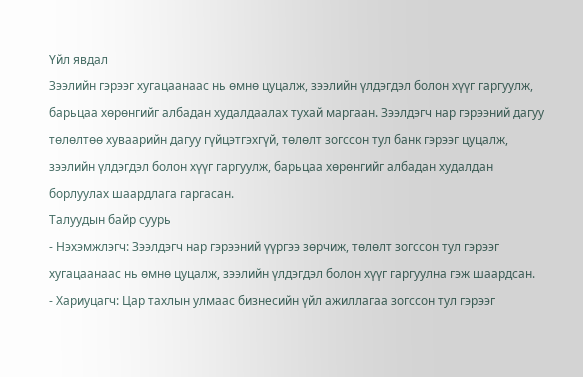Үйл явдал
Зээлийн гэрээг хугацаанаас нь өмнө цуцалж, зээлийн үлдэгдэл болон хүүг гаргуулж, барьцаа хөрөнгийг албадан худалдаалах тухай маргаан. Зээлдэгч нар гэрээний дагуу төлөлтөө хуваарийн дагуу гүйцэтгэхгүй, төлөлт зогссон тул банк гэрээг цуцалж, зээлийн үлдэгдэл болон хүүг гаргуулж, барьцаа хөрөнгийг албадан худалдан борлуулах шаардлага гаргасан.
Талуудын байр суурь
- Нэхэмжлэгч: Зээлдэгч нар гэрээний үүргээ зөрчиж, төлөлт зогссон тул гэрээг хугацаанаас нь өмнө цуцалж, зээлийн үлдэгдэл болон хүүг гаргуулна гэж шаардсан.
- Хариуцагч: Цар тахлын улмаас бизнесийн үйл ажиллагаа зогссон тул гэрээг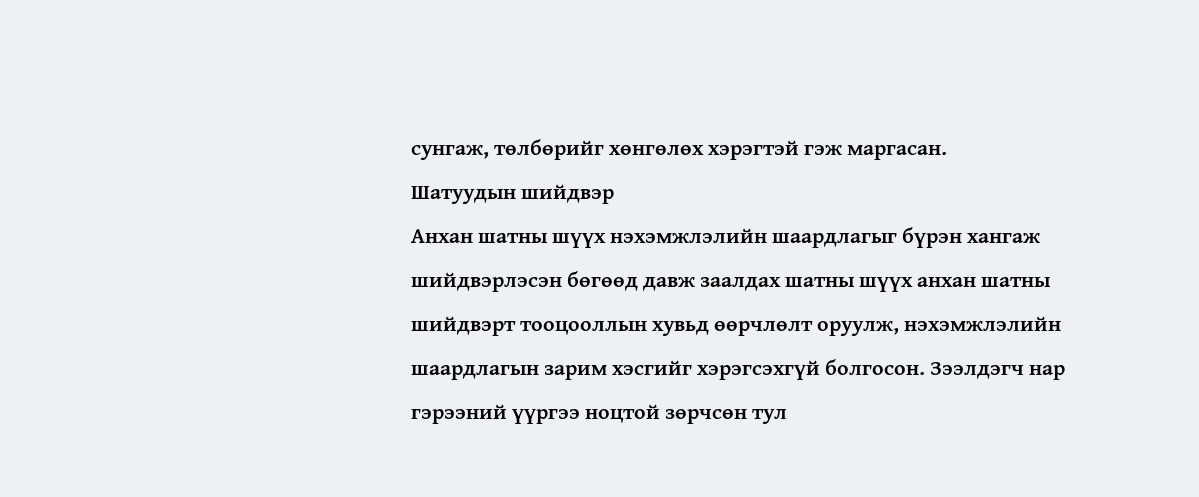сунгаж, төлбөрийг хөнгөлөх хэрэгтэй гэж маргасан.
Шатуудын шийдвэр
Анхан шатны шүүх нэхэмжлэлийн шаардлагыг бүрэн хангаж шийдвэрлэсэн бөгөөд давж заалдах шатны шүүх анхан шатны шийдвэрт тооцооллын хувьд өөрчлөлт оруулж, нэхэмжлэлийн шаардлагын зарим хэсгийг хэрэгсэхгүй болгосон. Зээлдэгч нар гэрээний үүргээ ноцтой зөрчсөн тул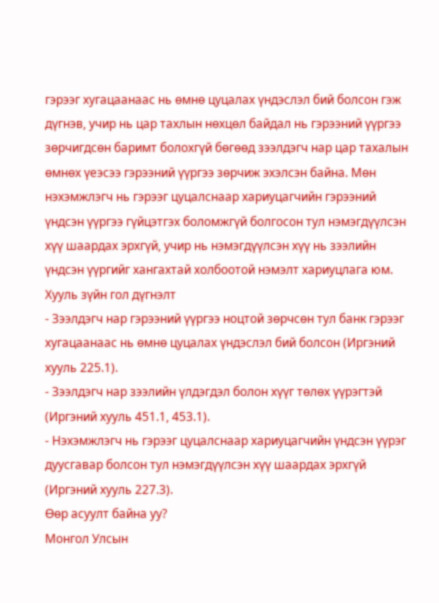гэрээг хугацаанаас нь өмнө цуцалах үндэслэл бий болсон гэж дүгнэв, учир нь цар тахлын нөхцөл байдал нь гэрээний үүргээ зөрчигдсөн баримт болохгүй бөгөөд зээлдэгч нар цар тахалын өмнөх үеэсээ гэрээний үүргээ зөрчиж эхэлсэн байна. Мөн нэхэмжлэгч нь гэрээг цуцалснаар хариуцагчийн гэрээний үндсэн үүргээ гүйцэтгэх боломжгүй болгосон тул нэмэгдүүлсэн хүү шаардах эрхгүй, учир нь нэмэгдүүлсэн хүү нь зээлийн үндсэн үүргийг хангахтай холбоотой нэмэлт хариуцлага юм.
Хууль зүйн гол дүгнэлт
- Зээлдэгч нар гэрээний үүргээ ноцтой зөрчсөн тул банк гэрээг хугацаанаас нь өмнө цуцалах үндэслэл бий болсон (Иргэний хууль 225.1).
- Зээлдэгч нар зээлийн үлдэгдэл болон хүүг төлөх үүрэгтэй (Иргэний хууль 451.1, 453.1).
- Нэхэмжлэгч нь гэрээг цуцалснаар хариуцагчийн үндсэн үүрэг дуусгавар болсон тул нэмэгдүүлсэн хүү шаардах эрхгүй (Иргэний хууль 227.3).
Өөр асуулт байна уу?
Монгол Улсын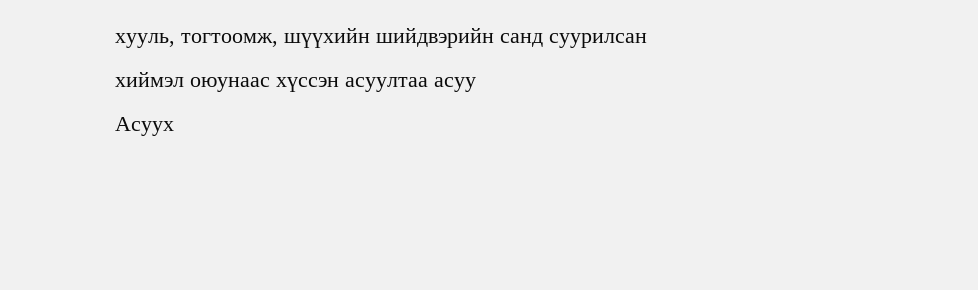хууль, тогтоомж, шүүхийн шийдвэрийн санд суурилсан хиймэл оюунаас хүссэн асуултаа асуу
Асуух